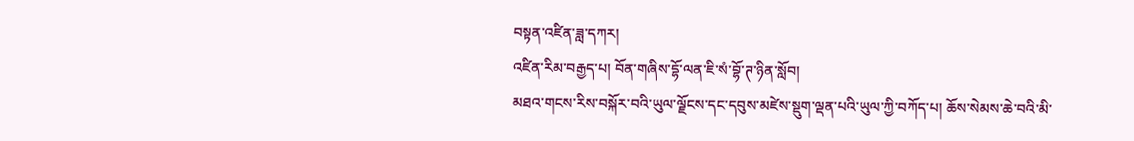བསྟན་འཛིན་ཟླ་དཀར།
འཛིན་རིམ་བརྒྱད་པ། བོན་གཞིས་དྷོ་ལན་ཇི་སཾ་བྷོ་ཊ་ཉིན་སློབ།
མཐའ་གངས་རིས་བསྐོར་བའི་ཡུལ་ལྗོངས་དང་དབུས་མཛེས་སྡུག་ལྡན་པའི་ཡུལ་ཀྱི་བཀོད་པ། ཆོས་སེམས་ཆེ་བའི་མི་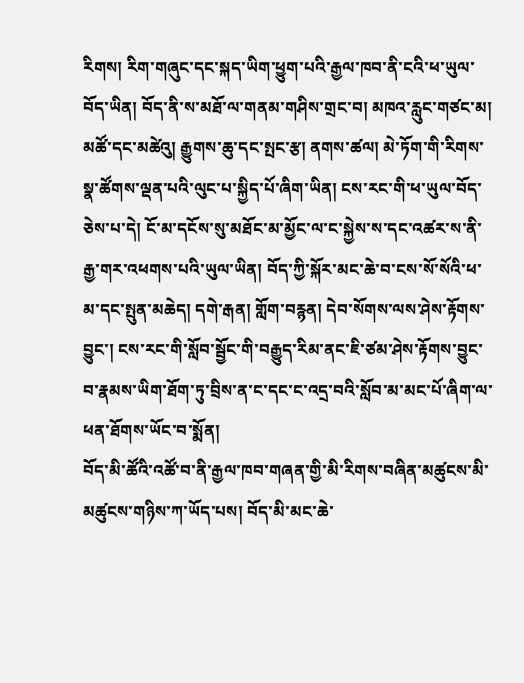རིགས། རིག་གཞུང་དང་སྐད་ཡིག་ཕྱུག་པའི་རྒྱལ་ཁབ་ནི་ངའི་ཕ་ཡུལ་བོད་ཡིན། བོད་ནི་ས་མཐོ་ལ་གནམ་གཤིས་གྲང་བ། མཁའ་རླུང་གཙང་མ། མཚོ་དང་མཚེའུ། རྒྱུགས་ཆུ་དང་སྤང་རྩ། ནགས་ཚལ། མེ་ཏོག་གི་རིགས་སྣ་ཚོགས་ལྡན་པའི་ལུང་པ་སྐྱིད་པོ་ཞིག་ཡིན། ངས་རང་གི་ཕ་ཡུལ་བོད་ཅེས་པ་དེ། ངོ་མ་དངོས་སུ་མཐོང་མ་མྱོང་ལ་ང་སྐྱེས་ས་དང་འཚར་ས་ནི་རྒྱ་གར་འཕགས་པའི་ཡུལ་ཡིན། བོད་ཀྱི་སྐོར་མང་ཆེ་བ་ངས་སོ་སོའི་ཕ་མ་དང་སྤུན་མཆེད། དགེ་རྒན། གློག་བརྙན། དེབ་སོགས་ལས་ཤེས་རྟོགས་བྱུང་། ངས་རང་གི་སློབ་སྦྱོང་གི་བརྒྱུད་རིམ་ནང་ཇི་ཙམ་ཤེས་རྟོགས་བྱུང་བ་རྣམས་ཡིག་ཐོག་ཏུ་བྲིས་ན་ང་དང་ང་འདྲ་བའི་སློབ་མ་མང་པོ་ཞིག་ལ་ཕན་ཐོགས་ཡོང་བ་སྨོན།
བོད་མི་ཚོའི་འཚོ་བ་ནི་རྒྱལ་ཁབ་གཞན་གྱི་མི་རིགས་བཞིན་མཚུངས་མི་མཚུངས་གཉིས་ཀ་ཡོད་པས། བོད་མི་མང་ཆེ་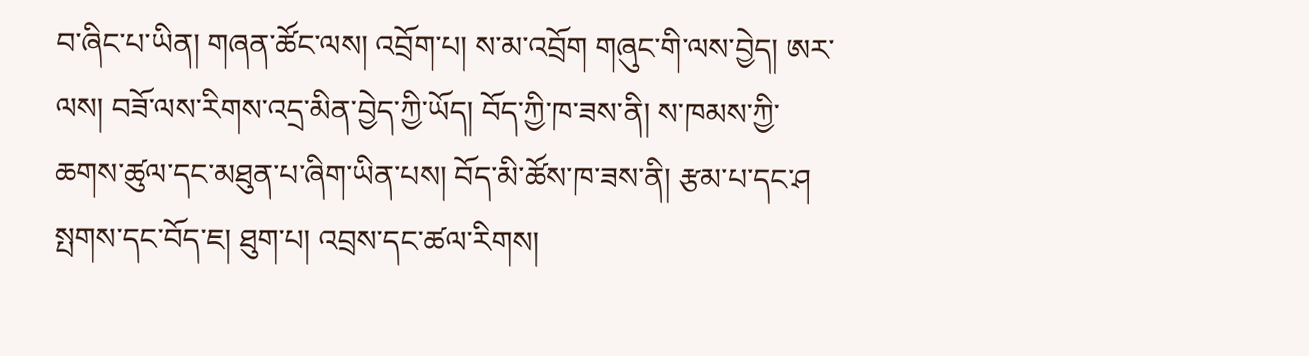བ་ཞིང་པ་ཡིན། གཞན་ཚོང་ལས། འབྲོག་པ། ས་མ་འབྲོག གཞུང་གི་ལས་བྱེད། ཨར་ལས། བཟོ་ལས་རིགས་འདྲ་མིན་བྱེད་ཀྱི་ཡོད། བོད་ཀྱི་ཁ་ཟས་ནི། ས་ཁམས་ཀྱི་ཆགས་ཚུལ་དང་མཐུན་པ་ཞིག་ཡིན་པས། བོད་མི་ཚོས་ཁ་ཟས་ནི། རྩམ་པ་དང་ཤ སྤགས་དང་བོད་ཇ། ཐུག་པ། འབྲས་དང་ཚལ་རིགས།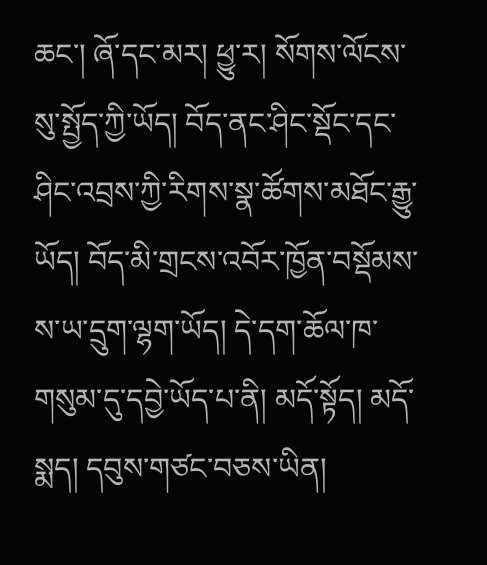ཆང་། ཞོ་དང་མར། ཕྱུ་ར། སོགས་ལོངས་སུ་སྤྱོད་ཀྱི་ཡོད། བོད་ནང་ཤིང་སྡོང་དང་ཤིང་འབྲས་ཀྱི་རིགས་སྣ་ཚོགས་མཐོང་རྒྱུ་ཡོད། བོད་མི་གྲངས་འབོར་ཁྱོན་བསྡོམས་ས་ཡ་དྲུག་ལྷག་ཡོད། དེ་དག་ཆོལ་ཁ་གསུམ་དུ་དབྱེ་ཡོད་པ་ནི། མདོ་སྟོད། མདོ་སྨད། དབུས་གཙང་བཅས་ཡིན།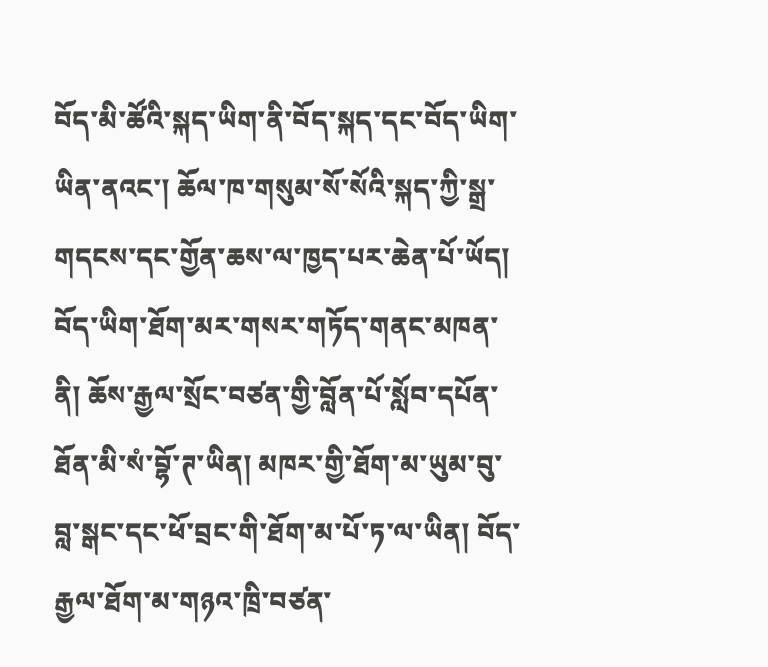བོད་མི་ཚོའི་སྐད་ཡིག་ནི་བོད་སྐད་དང་བོད་ཡིག་ཡིན་ནའང་། ཆོལ་ཁ་གསུམ་སོ་སོའི་སྐད་ཀྱི་སྒྲ་གདངས་དང་གྱོན་ཆས་ལ་ཁྱད་པར་ཆེན་པོ་ཡོད།
བོད་ཡིག་ཐོག་མར་གསར་གཏོད་གནང་མཁན་ནི། ཆོས་རྒྱལ་སྲོང་བཙན་གྱི་བློན་པོ་སློབ་དཔོན་ཐོན་མི་སཾ་བྷོ་ཊ་ཡིན། མཁར་གྱི་ཐོག་མ་ཡུམ་བུ་བླ་སྒང་དང་ཕོ་བྲང་གི་ཐོག་མ་པོ་ཏ་ལ་ཡིན། བོད་རྒྱལ་ཐོག་མ་གཉའ་ཁྲི་བཙན་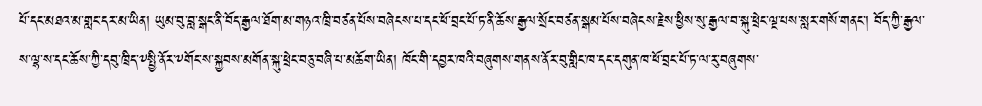པོ་དང་མཐའ་མ་གླང་དར་མ་ཡིན། ཡུམ་བུ་བླ་སྒང་ནི་བོད་རྒྱལ་ཐོག་མ་གཉའ་ཁྲི་བཙན་པོས་བཞེངས་པ་དང་ཕོ་བྲང་པོ་ཏ་ནི་ཆོས་རྒྱལ་སྲོང་བཙན་སྒམ་པོས་བཞེངས་རྗེས་ཕྱིས་སུ་རྒྱལ་བ་སྐུ་ཕྲེང་ལྔ་པས་སླར་གསོ་གནང་། བོད་ཀྱི་རྒྱལ་ས་ལྷ་ས་དང་ཆོས་ཀྱི་དབུ་ཁྲིད་༸སྤྱི་ནོར་༸གོང་ས་སྐྱབས་མགོན་སྐུ་ཕྲེང་བཅུ་བཞི་པ་མཆོག་ཡིན། ཁོང་གི་དབྱར་ཁའི་བཞུགས་གནས་ནོར་བུ་གླིང་ཁ་དང་དགུན་ཁ་ཕོ་བྲང་པོ་ཏ་ལ་རུ་བཞུགས་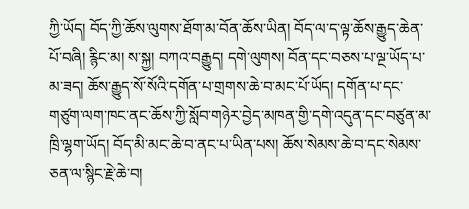ཀྱི་ཡོད། བོད་ཀྱི་ཆོས་ལུགས་ཐོག་མ་བོན་ཆོས་ཡིན། བོད་ལ་ད་ལྟ་ཆོས་རྒྱུད་ཆེན་པོ་བཞི། རྙིང་མ། ས་སྐྱ། བཀའ་བརྒྱུད། དགེ་ལུགས། བོན་དང་བཅས་པ་ལྔ་ཡོད་པ་མ་ཟད། ཆོས་རྒྱུད་སོ་སོའི་དགོན་པ་གྲགས་ཆེ་བ་མང་པོ་ཡོད། དགོན་པ་དང་གཙུག་ལག་ཁང་ནང་ཆོས་ཀྱི་སློབ་གཉེར་བྱེད་མཁན་གྱི་དགེ་འདུན་དང་བཙུན་མ་ཁྲི་ལྷག་ཡོད། བོད་མི་མང་ཆེ་བ་ནང་པ་ཡིན་པས། ཆོས་སེམས་ཆེ་བ་དང་སེམས་ཅན་ལ་སྙིང་རྗེ་ཆེ་བ།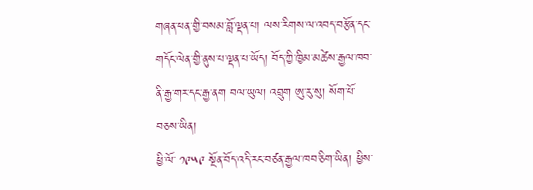གཞན་ཕན་གྱི་བསམ་བློ་ལྡན་པ། ལས་རིགས་ལ་འབད་བརྩོན་དང་གདོང་ལེན་གྱི་ནུས་པ་ལྡན་པ་ཡོད། བོད་ཀྱི་ཁྱིམ་མཚེས་རྒྱལ་ཁབ་ནི་རྒྱ་གར་དང་རྒྱ་ནག བལ་ཡུལ། འབྲུག ཨུ་རུ་སུ། སོག་པོ་བཅས་ཡིན།
ཕྱི་ལོ་ ༡༩༥༩ སྔོན་བོད་འདི་རང་བཙན་རྒྱལ་ཁབ་ཅིག་ཡིན། ཕྱིས་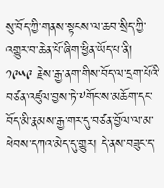སུ་བོད་ཀྱི་གནས་སྟངས་ལ་ཆབ་སྲིད་ཀྱི་འགྱུར་བ་ཆེན་པོ་ཞིག་ཕྱིན་ཡོད་པ་ནི། ༡༩༥༩ རྗེས་རྒྱ་ནག་གིས་བོད་ལ་དྲག་པོའི་བཙན་འཛུལ་བྱས་ཏེ་༸གོང་ས་མཆོག་དང་བོད་མི་རྣམས་རྒྱ་གར་དུ་བཙན་བྱོལ་ལ་མ་ཕེབས་དཀའ་མེད་དུ་གྱུར། དེ་ནས་བཟུང་ད་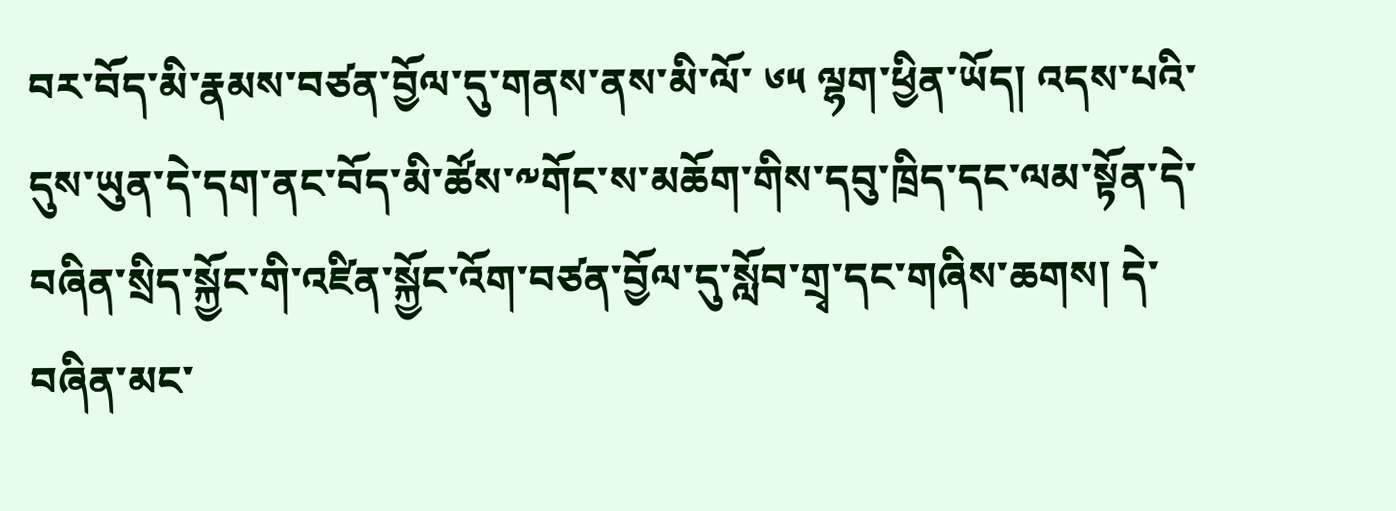བར་བོད་མི་རྣམས་བཙན་བྱོལ་དུ་གནས་ནས་མི་ལོ་ ༦༥ ལྷག་ཕྱིན་ཡོད། འདས་པའི་དུས་ཡུན་དེ་དག་ནང་བོད་མི་ཚོས་༸གོང་ས་མཆོག་གིས་དབུ་ཁྲིད་དང་ལམ་སྟོན་དེ་བཞིན་སྲིད་སྐྱོང་གི་འཛིན་སྐྱོང་འོག་བཙན་བྱོལ་དུ་སློབ་གྲྭ་དང་གཞིས་ཆགས། དེ་བཞིན་མང་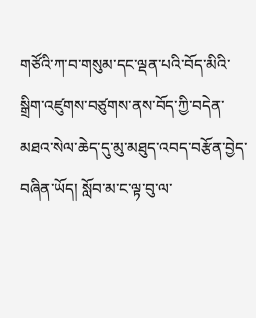གཙོའི་ཀ་བ་གསུམ་དང་ལྡན་པའི་བོད་མིའི་སྒྲིག་འཛུགས་བཙུགས་ནས་བོད་ཀྱི་བདེན་མཐའ་སེལ་ཆེད་དུ་མུ་མཐུད་འབད་བརྩོན་བྱེད་བཞིན་ཡོད། སློབ་མ་ང་ལྟ་བུ་ལ་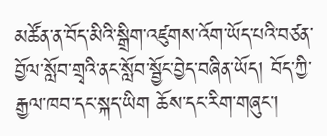མཚོན་ན་བོད་མིའི་སྒྲིག་འཛུགས་འོག་ཡོད་པའི་བཙན་བྱོལ་སློབ་གྲྭའི་ནང་སློབ་སྦྱོང་བྱེད་བཞིན་ཡོད། བོད་ཀྱི་རྒྱལ་ཁབ་དང་སྐད་ཡིག ཆོས་དང་རིག་གཞུང་།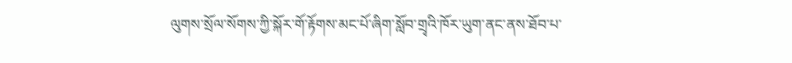ལུགས་སྲོལ་སོགས་ཀྱི་སྐོར་གོ་རྟོགས་མང་པོ་ཞིག་སློབ་གྲྭའི་ཁོར་ཡུག་ནང་ནས་ཐོབ་པ་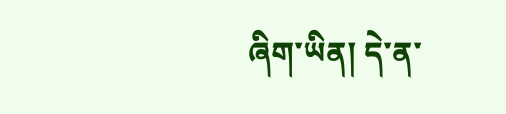ཞིག་ཡིན། དེ་ན་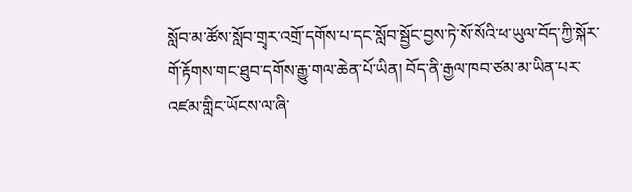སློབ་མ་ཚོས་སློབ་གྲྭར་འགྲོ་དགོས་པ་དང་སློབ་སྦྱོང་བྱས་ཏེ་སོ་སོའི་ཕ་ཡུལ་བོད་ཀྱི་སྐོར་གོ་རྟོགས་གང་ཐུབ་དགོས་རྒྱུ་གལ་ཆེན་པོ་ཡིན། བོད་ནི་རྒྱལ་ཁབ་ཙམ་མ་ཡིན་པར་འཛམ་གླིང་ཡོངས་ལ་ཞི་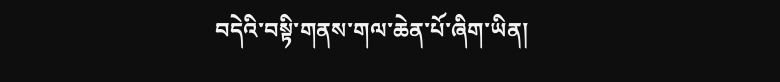བདེའི་བསྟི་གནས་གལ་ཆེན་པོ་ཞིག་ཡིན།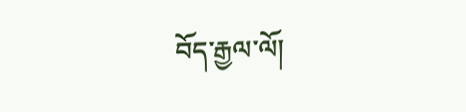བོད་རྒྱལ་ལོ།